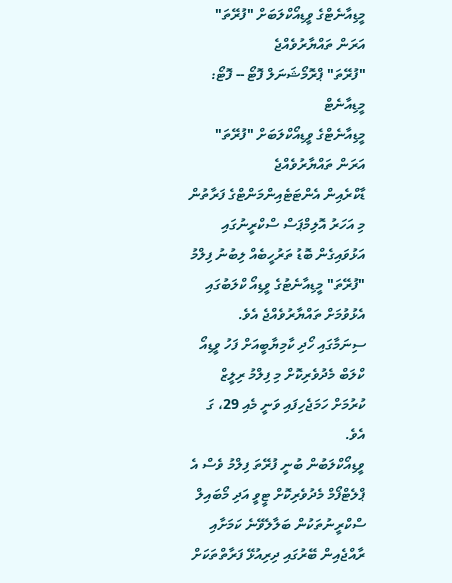މީޑިއާނެޓްގެ ވީޑިއޯކްލަބަށް "ފުރޭތަ" އަރަން ތައްޔާރުވެއްޖެ
"ފުރޭތަ" ޕްރޮމޯޝަނަލް ފޮޓޯ -- ފޮޓޯ: މީޑިއާނެޓް
މީޑިއާނެޓްގެ ވީޑިއޯކްލަބަށް "ފުރޭތަ" އަރަން ތައްޔާރުވެއްޖެ
ޑާކްރެއިން އެންޓަޓެއިންމަންޓްގެ ފަރާތުން މި އަހަރު އޮލިމްޕަސް ސްކްރީނުގައި އަޅުވައިގެން ބޮޑު ތަރުހީބެއް ލިބުނު ފިލްމު "ފުރޭތަ" މީޑިއާނެޓުގެ ވީޑިއޯ ކްލަބުގައި އެޅުވުމަށް ތައްޔާރުވެއްޖެ އެވެ.
ސިނަމާގައި ހޯދި ކާމިޔާބީއަށް ފަހު ވީޑިއޯ ކްލަބް މެދުވެރިކޮށް މި ފިލްމު ރިލީޒް ކުރުމަށް ހަމަޖެހިފައި ވަނީ މެއި 29، ގަ އެވެ.
ވީޑިއޯކްލަބުން ބުނީ ފުރޭތަ ފިލްމު ވެސް އެ ޕްލެޓްފޯމް މެދުވެރިކޮށް ޓީވީ އަދި މޯބައިލް ސްކްރީނުތަކުން ބަލާލެވޭނެ ކަމަށާއި ރާއްޖެއިން ބޭރުގައި ދިރިއުޅޭ ފަރާތްތަކަށް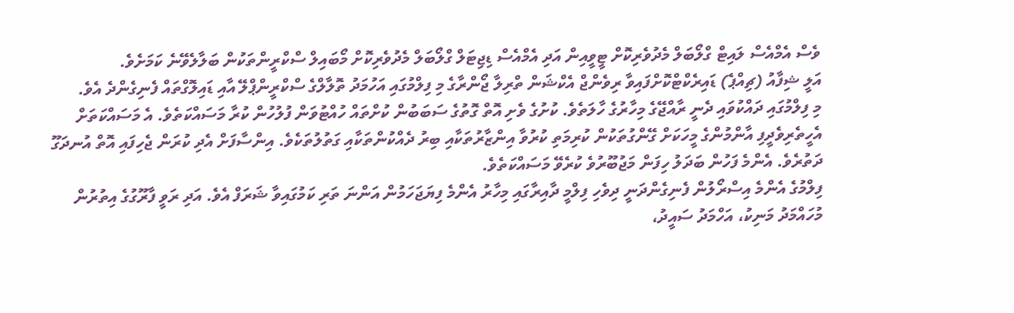ވެސް އެމްއެސް ލައިޓް ގްލޯބަލް މެދުވެރިކޮށް ޓީވީއިން އަދި އެމްއެސް ޑިޖިޓަލް ގްލޯބަލް މެދުވެރިކޮށް މޯބައިލް ސްކްރީންތަކުން ބަލާލެވޭނެ ކަމަށެވެ.
އަލީ ޝިފާއު (ޗިއްޕެ) ޑައިރެކްޓްކޮށްފައިވާ ރިވެންޖް އެކްޝަން ތްރިލާ ޖޯންރާގެ މި ފިލްމުގައި އަހުމަދު ތޮލާލްގެ ސްކްރީންޕްލޭ އާއި ޑައިލޮގްތައް ފެނިގެންދެ އެވެ.
މި ފިލްމުގައި ދައްކުވައި ދެނީ ރާއްޖޭގެ މިހާރުގެ ހާލަތެވެ. ކުށުގެ ވެށި އޮތް ގޮތުގެ ސަބަބުން ކުށްތައް ހުއްޓުވަން ފުލުހުން ކުރާ މަސައްކަތެވެ. އެ މަސައްކަތަށް އެހީތެރިވެދީފި އާންމުންގެ މީހަކަށް ގޭންގުތަކުން ކުރިމަތި ކުރުވާ އިންޒާރުތަކާއި ބިރު ދެއްކުންތަކާއި ގަތުލުތަކެވެ. އިންސާފަށް އެދި ކުރަން ޖެހިފައި އޮތް އުނދަގޫ ދަތުރެވެ. އެންމެ ފަހުން ބަދަލު ހިފަން މަޖުބޫރުވެ ކުރެވޭ މަސައްކަތެވެ.
ފިލްމުގެ އެންމެ އިސްރޯލުން ފެނިގެންދަނީ ދިވެހި ފިލްމީ ދާއިރާގައި މިހާރު އެންމެ ފިޔަޖަހަމުން އަންނަ ތަރި ކަމުގައިވާ ޝަރަފް އެވެ. އަދި ރަވީ ފާރޫގުގެ އިތުރުން މުހައްމަދު މަނިކު، އަހްމަދު ސައީދު،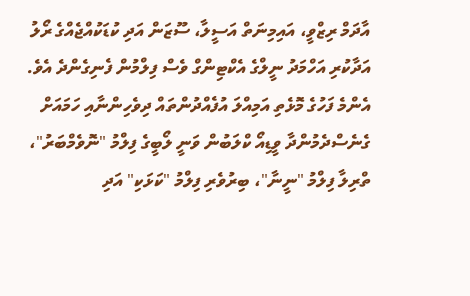އާދަމް ރިޒްވީ، އައިމިނަތް އަސީލާ، ސޫޒަން އަދި ކުޑަކުއްޖެއްގެ ރޯލު އަދާކުރި އަހްމަދު ނީލްގެ އެކްޓިންގް ވެސް ފިލްމުން ފެނިގެންދެ އެވެ.
އެންމެ ފަހުގެ މޮޅެތި އަމިއްލަ އުފެއްދުންތައް ދިވެހިންނާއި ހަމައަށް ގެނެސްދެމުންދާ ވީޑިއޯ ކްލަބުން ވަނީ ލޯބީގެ ފިލްމު "ނޮވެމްބަރު"، ތްރިލާ ފިލްމު "ނީނާ"، ބިރުވެރި ފިލްމު "ކަޅަކި" އަދި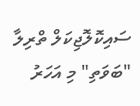ސައިކޮލޮޖިކަލް ތްރިލާ "ބަވަތި" މި އަހަރު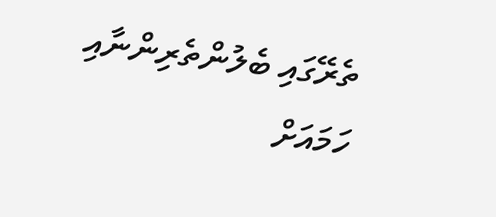ތެރޭގައި ބެލުންތެރިންނާއި ހަމައަށް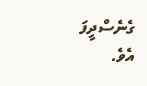ގެނެސްދީފަ އެވެ.